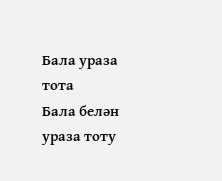Бала ураза тота
Бала белән ураза тоту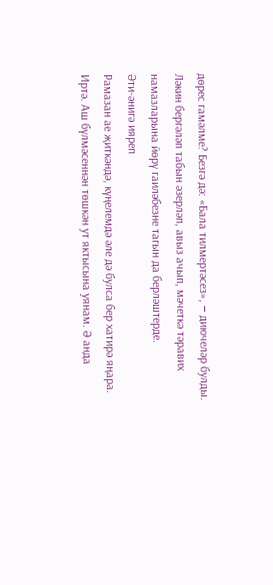дөрес гамәлме? Безгә дә: «Бала тилмертәсез», ‒ диючеләр булды. Ләкин бергәләп табын әзерләп, авыз ачып, мәчеткә тәравих намазларына йөрү гаиләбезне тагын да берләштерде.
Әти-әнигә ияреп
Рамазан ае җиткәндә, күңелемдә әле дә булса бер хатирә яңара.
Иртә. Аш бүлмәсеннән төшкән ут яктысына уянам. Ә анда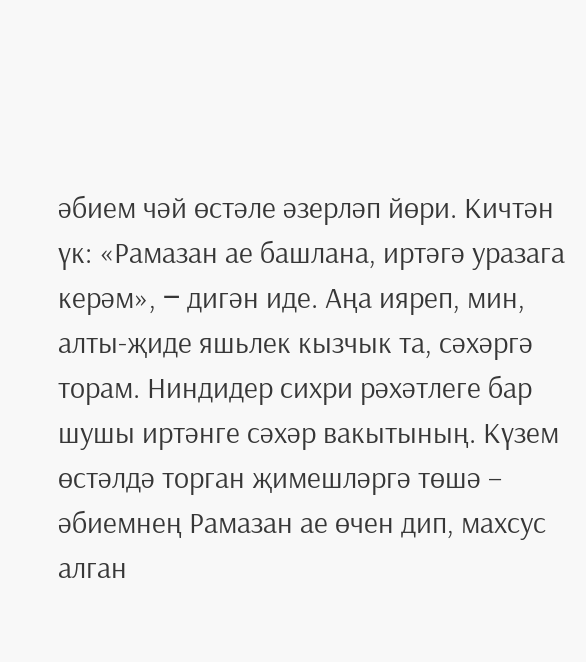әбием чәй өстәле әзерләп йөри. Кичтән үк: «Рамазан ае башлана, иртәгә уразага керәм», ‒ дигән иде. Аңа ияреп, мин, алты-җиде яшьлек кызчык та, сәхәргә торам. Ниндидер сихри рәхәтлеге бар шушы иртәнге сәхәр вакытының. Күзем өстәлдә торган җимешләргә төшә – әбиемнең Рамазан ае өчен дип, махсус алган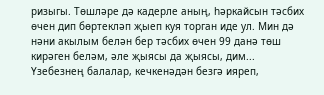ризыгы. Төшләре дә кадерле аның, һәркайсын тәсбих өчен дип бөртекләп җыеп куя торган иде ул. Мин дә нәни акылым белән бер тәсбих өчен 99 данә төш кирәген беләм, әле җыясы да җыясы, дим...
Үзебезнең балалар, кечкенәдән безгә ияреп,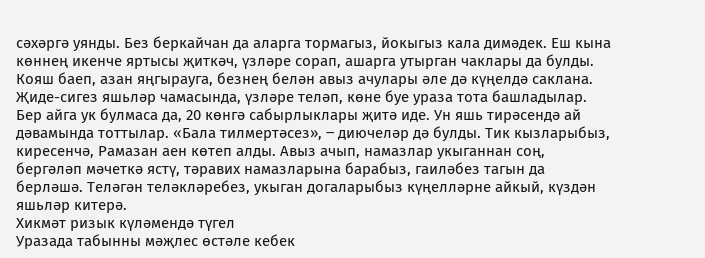сәхәргә уянды. Без беркайчан да аларга тормагыз, йокыгыз кала димәдек. Еш кына көннең икенче яртысы җиткәч, үзләре сорап, ашарга утырган чаклары да булды. Кояш баеп, азан яңгырауга, безнең белән авыз ачулары әле дә күңелдә саклана. Җиде-сигез яшьләр чамасында, үзләре теләп, көне буе ураза тота башладылар. Бер айга ук булмаса да, 20 көнгә сабырлыклары җитә иде. Ун яшь тирәсендә ай дәвамында тоттылар. «Бала тилмертәсез», ‒ диючеләр дә булды. Тик кызларыбыз, киресенчә, Рамазан аен көтеп алды. Авыз ачып, намазлар укыганнан соң, бергәләп мәчеткә ястү, тәравих намазларына барабыз, гаиләбез тагын да берләшә. Теләгән теләкләребез, укыган догаларыбыз күңелләрне айкый, күздән яшьләр китерә.
Хикмәт ризык күләмендә түгел
Уразада табынны мәҗлес өстәле кебек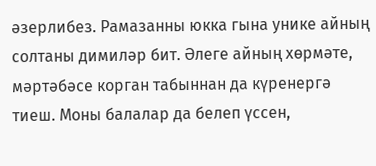әзерлибез. Рамазанны юкка гына унике айның солтаны димиләр бит. Әлеге айның хөрмәте, мәртәбәсе корган табыннан да күренергә тиеш. Моны балалар да белеп үссен,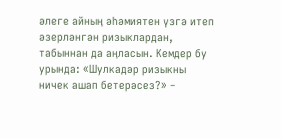әлеге айның әһәмиятен үзгә итеп әзерләнгән ризыклардан, табыннан да аңласын. Кемдер бу урында: «Шулкадәр ризыкны ничек ашап бетерәсез?» ‒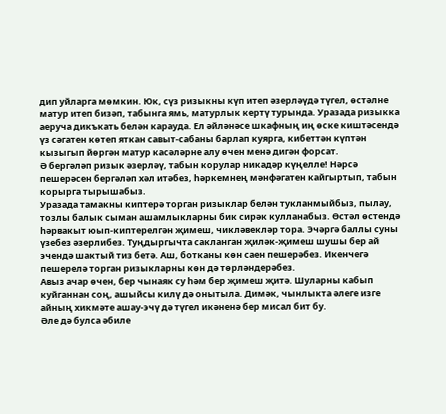дип уйларга мөмкин. Юк, сүз ризыкны күп итеп әзерләүдә түгел, өстәлне матур итеп бизәп, табынга ямь, матурлык кертү турында. Уразада ризыкка аеруча дикъкать белән карауда. Ел әйләнәсе шкафның иң өске киштәсендә үз сәгатен көтеп яткан савыт-сабаны барлап куярга, кибеттән күптән кызыгып йөргән матур касәләрне алу өчен менә дигән форсат.
Ә бергәләп ризык әзерләү, табын корулар никадәр күңелле! Нәрсә пешерәсен бергәләп хәл итәбез, һәркемнең мәнфәгатен кайгыртып, табын корырга тырышабыз.
Уразада тамакны киптерә торган ризыклар белән тукланмыйбыз, пылау, тозлы балык сыман ашамлыкларны бик сирәк кулланабыз. Өстәл өстендә һәрвакыт юып-киптерелгән җимеш, чикләвекләр тора. Эчәргә баллы суны үзебез әзерлибез. Туңдыргычта сакланган җиләк-җимеш шушы бер ай эчендә шактый тиз бетә. Аш, ботканы көн саен пешерәбез. Икенчегә пешерелә торган ризыкларны көн дә төрләндерәбез.
Авыз ачар өчен, бер чынаяк су һәм бер җимеш җитә. Шуларны кабып куйганнан соң, ашыйсы килү дә онытыла. Димәк, чынлыкта әлеге изге айның хикмәте ашау-эчү дә түгел икәненә бер мисал бит бу.
Әле дә булса әбиле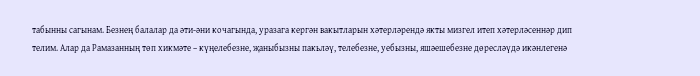табынны сагынам. Безнең балалар да әти-әни кочагында, уразага кергән вакытларын хәтерләрендә якты мизгел итеп хәтерләсеннәр дип телим. Алар да Рамазанның төп хикмәте ‒ күңелебезне, җаныбызны пакьләү, телебезне, уебызны, яшәешебезне дөресләүдә икәнлегенә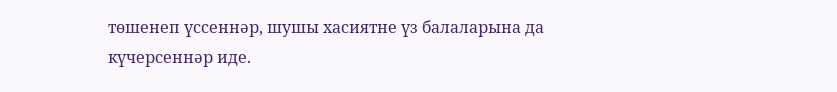төшенеп үссеннәр, шушы хасиятне үз балаларына да күчерсеннәр иде.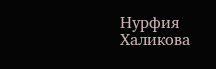Нурфия Халикова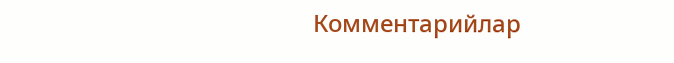Комментарийлар